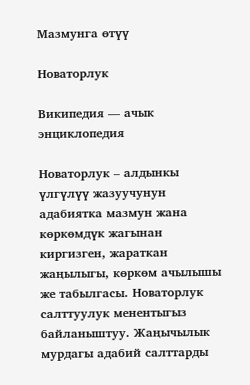Мазмунга өтүү

Новаторлук

Википедия — ачык энциклопедия

Новаторлук – алдынкы үлгүлүү жазуучунун адабиятка мазмун жана көркөмдүк жагынан киргизген, жараткан жаңылыгы, көркөм ачылышы же табылгасы. Новаторлук салттуулук менентыгыз байланыштуу. Жаңычылык мурдагы адабий салттарды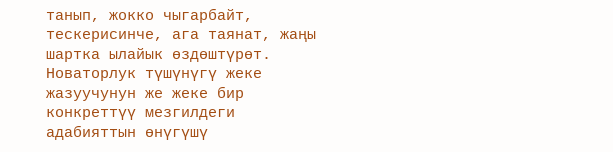танып, жокко чыгарбайт, тескерисинче, ага таянат, жаңы шартка ылайык өздөштүрөт. Новаторлук түшүнүгү жеке жазуучунун же жеке бир конкреттүү мезгилдеги адабияттын өнүгүшү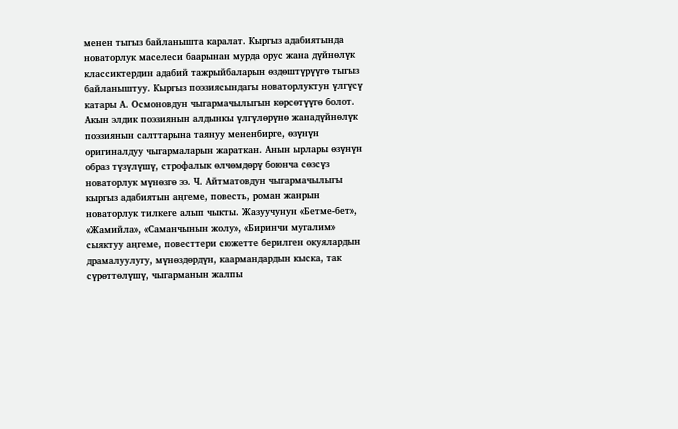менен тыгыз байланышта каралат. Кыргыз адабиятында новаторлук маселеси баарынан мурда орус жана дүйнөлүк классиктердин адабий тажрыйбаларын өздөштүрүүгө тыгыз байланыштуу. Кыргыз поэзиясындагы новаторлуктун үлгүсү катары А. Осмоновдун чыгармачылыгын көрсөтүүгө болот. Акын элдик поэзиянын алдынкы үлгүлөрүнө жанадүйнөлүк поэзиянын салттарына таянуу мененбирге, өзүнүн оригиналдуу чыгармаларын жараткан. Анын ырлары өзүнүн образ түзүлүшү, строфалык өлчөмдөрү боюнча сөзсүз новаторлук мүнөзгө ээ. Ч. Айтматовдун чыгармачылыгы кыргыз адабиятын аңгеме, повесть, роман жанрын новаторлук тилкеге алып чыкты. Жазуучунун «Бетме-бет», «Жамийла», «Саманчынын жолу», «Биринчи мугалим» сыяктуу аңгеме, повесттери сюжетте берилген окуялардын драмалуулугу, мүнөздөрдүн, каармандардын кыска, так сүрөттөлүшү, чыгарманын жалпы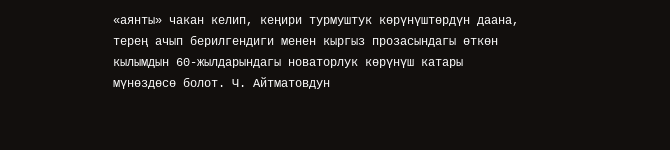«аянты» чакан келип, кеңири турмуштук көрүнүштөрдүн даана, терең ачып берилгендиги менен кыргыз прозасындагы өткөн кылымдын 60-жылдарындагы новаторлук көрүнүш катары мүнөздөсө болот. Ч. Айтматовдун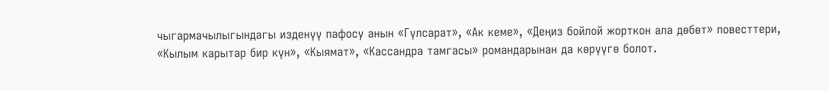чыгармачылыгындагы изденүү пафосу анын «Гүлсарат», «Ак кеме», «Деңиз бойлой жорткон ала дөбөт» повесттери, «Кылым карытар бир күн», «Кыямат», «Кассандра тамгасы» романдарынан да көрүүгө болот.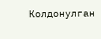Колдонулган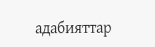адабияттар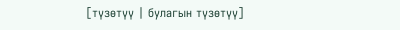[түзөтүү | булагын түзөтүү]